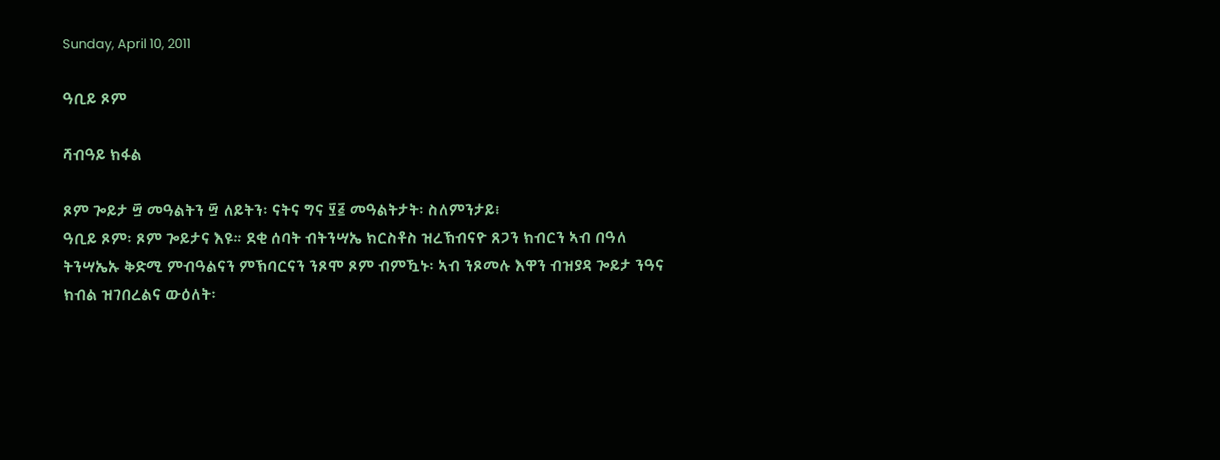Sunday, April 10, 2011

ዓቢይ ጾም

ሻብዓይ ክፋል

ጾም ጐይታ ፵ መዓልትን ፵ ለይትን፡ ናትና ግና ፶፭ መዓልትታት፡ ስለምንታይ፧
ዓቢይ ጾም፡ ጾም ጐይታና እዩ። ደቂ ሰባት ብትንሣኤ ክርስቶስ ዝረኽብናዮ ጸጋን ክብርን ኣብ በዓለ ትንሣኤኡ ቅድሚ ምብዓልናን ምኽባርናን ንጾሞ ጾም ብምዃኑ፡ ኣብ ንጾመሉ እዋን ብዝያዳ ጐይታ ንዓና ክብል ዝገበረልና ውዕለት፡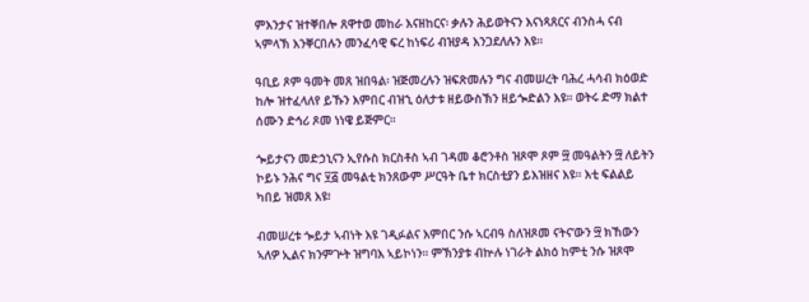ምእንታና ዝተቐበሎ ጸዋተወ መከራ እናዘከርና፡ ቃሉን ሕይወትናን እናነጻጸርና ብንስሓ ናብ ኣምላኽ እንቐርበሉን መንፈሳዊ ፍረ ከነፍሪ ብዝያዳ እንጋደለሉን እዩ።

ዓቢይ ጾም ዓመት መጸ ዝበዓል፡ ዝጅመረሉን ዝፍጽመሉን ግና ብመሠረት ባሕረ ሓሳብ ክዕወድ ከሎ ዝተፈላለየ ይኹን እምበር ብዝኂ ዕለታቱ ዘይውስኽን ዘይጐድልን እዩ። ወትሩ ድማ ክልተ ሰሙን ድኅሪ ጾመ ነነዌ ይጅምር።

ጐይታናን መድኃኒናን ኢየሱስ ክርስቶስ ኣብ ገዳመ ቆሮንቶስ ዝጾሞ ጾም ፵ መዓልትን ፵ ለይትን ኮይኑ ንሕና ግና ፶፭ መዓልቲ ክንጸውም ሥርዓት ቤተ ክርስቲያን ይእዝዘና እዩ። እቲ ፍልልይ ካበይ ዝመጸ እዩ፧

ብመሠረቱ ጐይታ ኣብነት እዩ ገዲፉልና እምበር ንሱ ኣርብዓ ስለዝጾመ ናትና’ውን ፵ ክኸውን ኣለዎ ኢልና ክንምጕት ዝግባእ ኣይኮነን። ምኽንያቱ ብኵሉ ነገራት ልክዕ ከምቲ ንሱ ዝጾሞ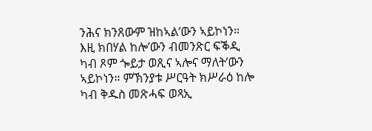ንሕና ክንጸውም ዝከኣል’ውን ኣይኮነን። እዚ ክበሃል ከሎ’ውን ብመንጽር ፍቕዲ ካብ ጾም ጐይታ ወጺና ኣሎና ማለት’ውን ኣይኮነን። ምኽንያቱ ሥርዓት ክሥራዕ ከሎ ካብ ቅዱስ መጽሓፍ ወጻኢ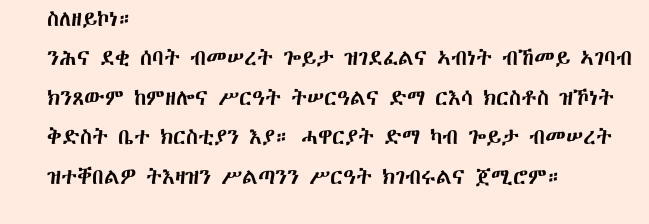ስለዘይኮነ።
ንሕና ደቂ ሰባት ብመሠረት ጐይታ ዝገደፈልና ኣብነት ብኸመይ ኣገባብ ክንጸውም ከምዘሎና ሥርዓት ትሠርዓልና ድማ ርእሳ ክርስቶስ ዝኾነት ቅድስት ቤተ ክርስቲያን እያ። ሓዋርያት ድማ ካብ ጐይታ ብመሠረት ዝተቐበልዎ ትእዛዝን ሥልጣንን ሥርዓት ክገብሩልና ጀሚሮም።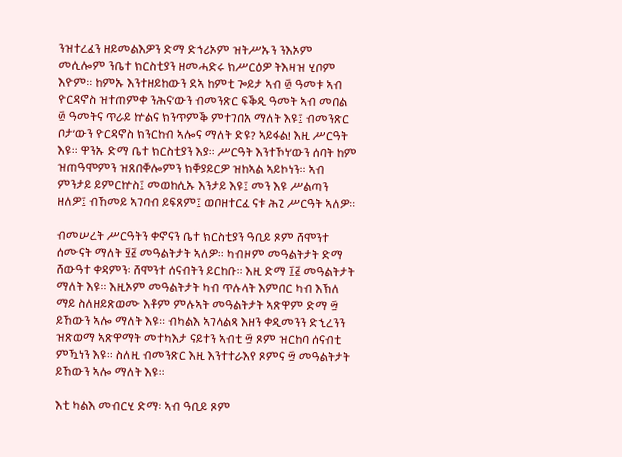ንዝተረፈን ዘይመልእዎን ድማ ድኅሪኦም ዝትሥኡን ንእኦም መሲሎም ንቤተ ክርስቲያን ዘመሓድሩ ክሥርዕዎ ትእዛዝ ሂቦም እዮም። ከምኡ እንተዘይከውን ደኣ ከምቲ ጐይታ ኣብ ፴ ዓመቱ ኣብ ዮርዳኖስ ዝተጠምቀ ንሕና’ውን ብመንጽር ፍቕዲ ዓመት ኣብ መበል ፴ ዓመትና ጥራይ ኵልና ክንጥምቕ ምተገበአ ማለት እዩ፤ ብመንጽር ቦታ’ውን ዮርዳኖስ ክንርከብ ኣሎና ማለት ድዩ? ኣይፋል! እዚ ሥርዓት እዩ። ዋንኡ ድማ ቤተ ክርስቲያን እያ። ሥርዓት እንተኾነ’ውን ሰባት ከም ዝጠዓሞምን ዝጸበቐሎምን ክቐያይርዎ ዝከኣል ኣይኮነን። ኣብ ምንታይ ይምርኵስ፤ መወከሲኡ እንታይ እዩ፤ መን እዩ ሥልጣን ዘለዎ፤ ብኸመይ ኣገባብ ይፍጸም፤ ወቦዘተርፈ ናቱ ሕጊ ሥርዓት ኣለዎ።

ብመሠረት ሥርዓትን ቀኖናን ቤተ ክርስቲያን ዓቢይ ጾም ሸሞንተ ሰሙናት ማለት ፶፭ መዓልትታት ኣለዎ። ካብዞም መዓልትታት ድማ ሸውዓተ ቀዳምን፡ ሸሞንተ ሰናብትን ይርከቡ። እዚ ድማ ፲፭ መዓልትታት ማለት እዩ። እዚኦም መዓልትታት ካብ ጥሉላት እምበር ካብ እኽለ ማይ ስለዘይጽወሙ እቶም ምሉኣት መዓልትታት ኣጽዋም ድማ ፵ ይኸውን ኣሎ ማለት እዩ። ብካልእ ኣገላልጻ እዘን ቀዲመንን ድኂረንን ዝጽወማ ኣጽዋማት መተካእታ ናይተን ኣብቲ ፵ ጾም ዝርከባ ሰናብቲ ምዃነን እዩ። ስለዚ ብመንጽር እዚ እንተተራእየ ጾምና ፵ መዓልትታት ይኸውን ኣሎ ማለት እዩ።

እቲ ካልእ መብርሂ ድማ፡ ኣብ ዓቢይ ጾም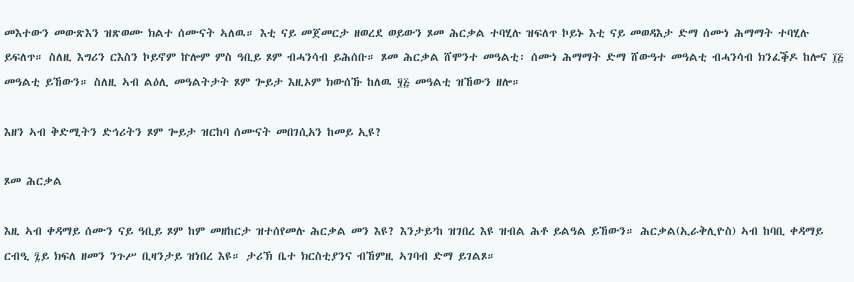መእተውን መውጽእን ዝጽወሙ ክልተ ሰሙናት ኣለዉ። እቲ ናይ መጀመርታ ዘወረደ ወይውን ጾመ ሕርቃል ተባሂሉ ዝፍለጥ ኮይኑ እቲ ናይ መወዳእታ ድማ ሰሙነ ሕማማት ተባሂሉ ይፍለጥ። ስለዚ እግሪን ርእስን ኮይኖም ኵሎም ምስ ዓቢይ ጾም ብሓንሳብ ይሕሰቡ። ጾመ ሕርቃል ሸሞንተ መዓልቲ፡ ሰሙነ ሕማማት ድማ ሸውዓተ መዓልቲ ብሓንሳብ ክንፈቕዶ ከሎና ፲፭ መዓልቲ ይኸውን። ስለዚ ኣብ ልዕሊ መዓልትታት ጾም ጐይታ እዚኦም ክውሰኹ ከለዉ ፶፭ መዓልቲ ዝኸውን ዘሎ።

እዘን ኣብ ቅድሚትን ድኅሪትን ጾም ጐይታ ዝርከባ ሰሙናት መበገሲአን ከመይ ኢዩ?

ጾመ ሕርቃል

እዚ ኣብ ቀዳማይ ሰሙን ናይ ዓቢይ ጾም ከም መዘከርታ ዝተሰየመሉ ሕርቃል መን እዩ? እንታይ’ከ ዝገበረ እዩ ዝብል ሕቶ ይልዓል ይኸውን። ሕርቃል(ኢራቅሊዮስ) ኣብ ከባቢ ቀዳማይ ርብዒ ፯ይ ክፍለ ዘመን ንጉሥ ቢዛንታይ ዝነበረ እዩ። ታሪኽ ቤተ ክርስቲያንና ብኸምዚ ኣገባብ ድማ ይገልጾ።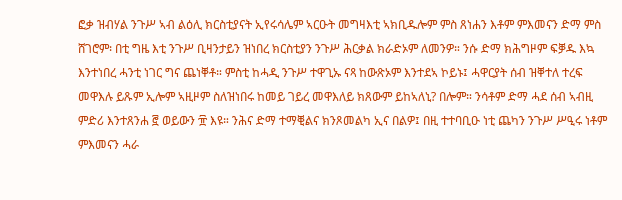ፎቃ ዝብሃል ንጉሥ ኣብ ልዕሊ ክርስቲያናት ኢየሩሳሌም ኣርዑት መግዛእቲ ኣክቢዱሎም ምስ ጸነሐን እቶም ምእመናን ድማ ምስ ሸገሮም፡ በቲ ግዜ እቲ ንጉሥ ቢዛንታይን ዝነበረ ክርስቲያን ንጉሥ ሕርቃል ክራድኦም ለመንዎ። ንሱ ድማ ክሕግዞም ፍቓዱ እኳ እንተነበረ ሓንቲ ነገር ግና ጨነቐቶ። ምስቲ ከሓዲ ንጉሥ ተዋጊኡ ናጻ ከውጽኦም እንተደኣ ኮይኑ፤ ሓዋርያት ሰብ ዝቐተለ ተረፍ መዋእሉ ይጹም ኢሎም ኣዚዞም ስለዝነበሩ ከመይ ገይረ መዋእለይ ክጸውም ይከኣለኒ? በሎም። ንሳቶም ድማ ሓደ ሰብ ኣብዚ ምድሪ እንተጸንሐ ፸ ወይውን ፹ እዩ። ንሕና ድማ ተማቒልና ክንጾመልካ ኢና በልዎ፤ በዚ ተተባቢዑ ነቲ ጨካን ንጉሥ ሥዒሩ ነቶም ምእመናን ሓራ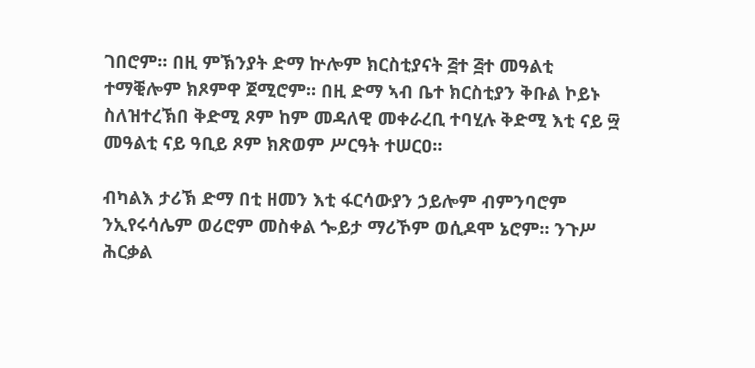ገበሮም። በዚ ምኽንያት ድማ ኵሎም ክርስቲያናት ፭ተ ፭ተ መዓልቲ ተማቒሎም ክጾምዋ ጀሚሮም። በዚ ድማ ኣብ ቤተ ክርስቲያን ቅቡል ኮይኑ ስለዝተረኽበ ቅድሚ ጾም ከም መዳለዊ መቀራረቢ ተባሂሉ ቅድሚ እቲ ናይ ፵ መዓልቲ ናይ ዓቢይ ጾም ክጽወም ሥርዓት ተሠርዐ።

ብካልእ ታሪኽ ድማ በቲ ዘመን እቲ ፋርሳውያን ኃይሎም ብምንባሮም ንኢየሩሳሌም ወሪሮም መስቀል ጐይታ ማሪኾም ወሲዶሞ ኔሮም። ንጉሥ ሕርቃል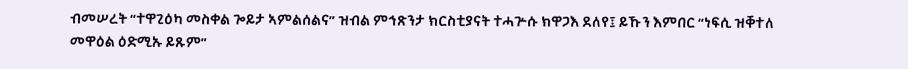ብመሠረት “ተዋጊዕካ መስቀል ጐይታ ኣምልሰልና” ዝብል ምኅጽንታ ክርስቲያናት ተሓጕሱ ክዋጋእ ደለየ፤ ይኹን እምበር “ነፍሲ ዝቐተለ መዋዕል ዕድሚኡ ይጹም”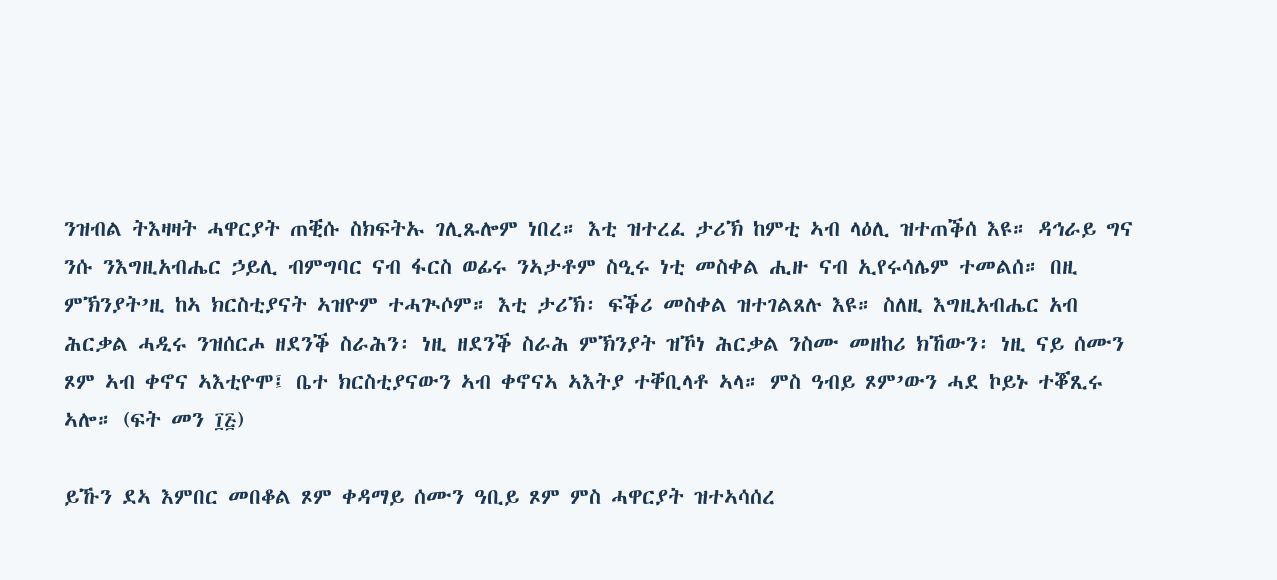ንዝብል ትእዛዛት ሓዋርያት ጠቒሱ ስክፍትኡ ገሊጹሎም ነበረ። እቲ ዝተረፈ ታሪኽ ከምቲ ኣብ ላዕሊ ዝተጠቕሰ እዩ። ዳኅራይ ግና ንሱ ንእግዚአብሔር ኃይሊ ብምግባር ናብ ፋርስ ወፊሩ ንኣታቶም ስዒሩ ነቲ መስቀል ሒዙ ናብ ኢየሩሳሌም ተመልሰ። በዚ ምኽንያት’ዚ ከኣ ክርስቲያናት ኣዝዮም ተሓጒሶም። እቲ ታሪኽ፡ ፍቕሪ መስቀል ዝተገልጸሉ እዩ። ስለዚ እግዚአብሔር አብ ሕርቃል ሓዲሩ ንዝሰርሖ ዘደንቕ ስራሕን፡ ነዚ ዘደንቕ ስራሕ ምኽንያት ዝኾነ ሕርቃል ንስሙ መዘከሪ ክኸውን፡ ነዚ ናይ ሰሙን ጾም ኣብ ቀኖና ኣእቲዮሞ፤ ቤተ ክርስቲያናውን ኣብ ቀኖናኣ ኣእትያ ተቐቢላቶ ኣላ። ምስ ዓብይ ጾም’ውን ሓደ ኮይኑ ተቖጺሩ ኣሎ። (ፍት መን ፲፭)

ይኹን ደኣ እምበር መበቆል ጾም ቀዳማይ ሰሙን ዓቢይ ጾም ምስ ሓዋርያት ዝተኣሳሰረ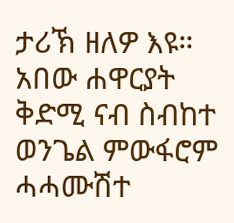ታሪኽ ዘለዎ እዩ። አበው ሐዋርያት ቅድሚ ናብ ስብከተ ወንጌል ምውፋሮም ሓሓሙሽተ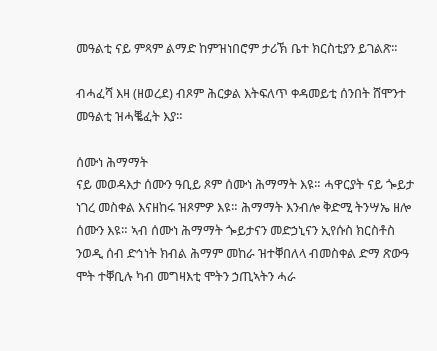መዓልቲ ናይ ምጻም ልማድ ከምዝነበሮም ታሪኽ ቤተ ክርስቲያን ይገልጽ።

ብሓፈሻ እዛ (ዘወረደ) ብጾም ሕርቃል እትፍለጥ ቀዳመይቲ ሰንበት ሸሞንተ መዓልቲ ዝሓቘፈት እያ።

ሰሙነ ሕማማት
ናይ መወዳእታ ሰሙን ዓቢይ ጾም ሰሙነ ሕማማት እዩ። ሓዋርያት ናይ ጐይታ ነገረ መስቀል እናዘከሩ ዝጾምዎ እዩ። ሕማማት እንብሎ ቅድሚ ትንሣኤ ዘሎ ሰሙን እዩ። ኣብ ሰሙነ ሕማማት ጐይታናን መድኃኒናን ኢየሱስ ክርስቶስ ንወዲ ሰብ ድኅነት ክብል ሕማም መከራ ዝተቐበለላ ብመስቀል ድማ ጽውዓ ሞት ተቐቢሉ ካብ መግዛእቲ ሞትን ኃጢኣትን ሓራ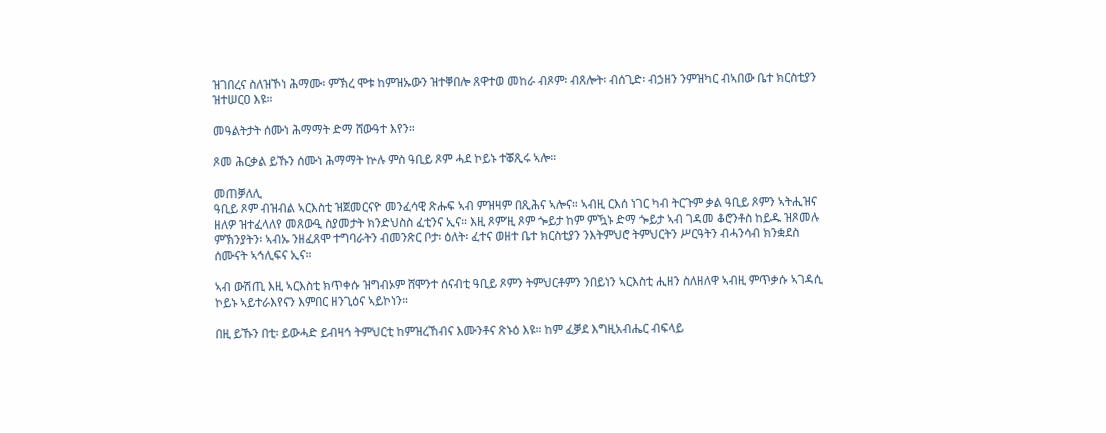ዝገበረና ስለዝኾነ ሕማሙ፡ ምኽረ ሞቱ ከምዝኡውን ዝተቐበሎ ጸዋተወ መከራ ብጾም፡ ብጸሎት፡ ብሰጊድ፡ ብኃዘን ንምዝካር ብኣበው ቤተ ክርስቲያን ዝተሠርዐ እዩ።

መዓልትታት ሰሙነ ሕማማት ድማ ሸውዓተ እየን።

ጾመ ሕርቃል ይኹን ሰሙነ ሕማማት ኵሉ ምስ ዓቢይ ጾም ሓደ ኮይኑ ተቖጺሩ ኣሎ።

መጠቓለሊ
ዓቢይ ጾም ብዝብል ኣርእስቲ ዝጀመርናዮ መንፈሳዊ ጽሑፍ ኣብ ምዝዛም በጺሕና ኣሎና። ኣብዚ ርእሰ ነገር ካብ ትርጉም ቃል ዓቢይ ጾምን ኣትሒዝና ዘለዎ ዝተፈላለየ መጸውዒ ስያመታት ክንድህስስ ፈቲንና ኢና። እዚ ጾም’ዚ ጾም ጐይታ ከም ምዃኑ ድማ ጐይታ ኣብ ገዳመ ቆሮንቶስ ከይዱ ዝጾመሉ ምኽንያትን፡ ኣብኡ ንዘፈጸሞ ተግባራትን ብመንጽር ቦታ፡ ዕለት፡ ፈተና ወዘተ ቤተ ክርስቲያን ንእትምህሮ ትምህርትን ሥርዓትን ብሓንሳብ ክንቋደስ ሰሙናት ኣኅሊፍና ኢና።

ኣብ ውሽጢ እዚ ኣርእስቲ ክጥቀሱ ዝግብኦም ሸሞንተ ሰናብቲ ዓቢይ ጾምን ትምህርቶምን ንበይነን ኣርእስቲ ሒዘን ስለዘለዋ ኣብዚ ምጥቃሱ ኣገዳሲ ኮይኑ ኣይተራእየናን እምበር ዘንጊዕና ኣይኮነን።

በዚ ይኹን በቲ፡ ይውሓድ ይብዛኅ ትምህርቲ ከምዝረኸብና እሙንቶና ጽኑዕ እዩ። ከም ፈቓደ እግዚአብሔር ብፍላይ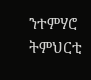ንተምሃሮ ትምህርቲ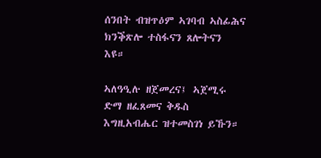ሰንበት ብዝጥዕም ኣገባብ ኣስፊሕና ክንቕጽሎ ተስፋናን ጸሎትናን እዩ።

ኣለዓዒሉ ዘጀመረና፤ ኣጀሚሩ ድማ ዘፈጸመና ቅዱስ እግዚአብሔር ዝተመስገነ ይኹን።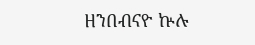ዘንበብናዮ ኵሉ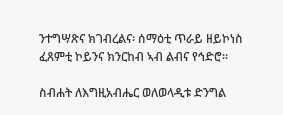ንተግሣጽና ክገብረልና፡ ሰማዕቲ ጥራይ ዘይኮነስ ፈጸምቲ ኮይንና ክንርከብ ኣብ ልብና የኅድሮ።

ስብሐት ለእግዚአብሔር ወለወላዲቱ ድንግል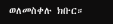ወለመስቀሉ ክቡር።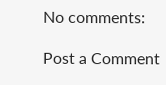No comments:

Post a Comment